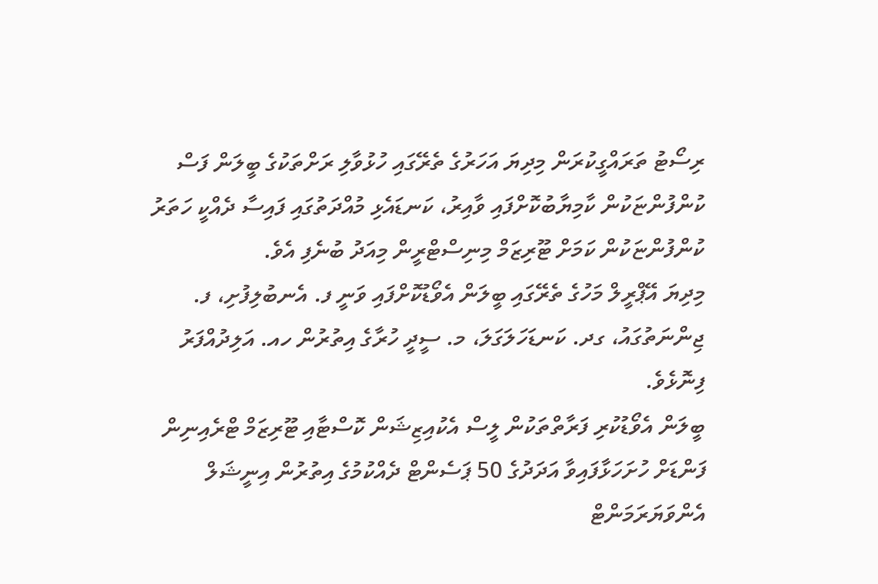ރިސޯޓު ތަރައްގީކުރަން މިދިޔަ އަހަރުގެ ތެރޭގައި ހުޅުވާލި ރަށްތަކުގެ ބީލަން ފަސް ކުންފުންޏަކުން ކާމިޔާބުކޮށްފައި ވާއިރު، ކަނޑައެޅި މުއްދަތުގައި ފައިސާ ދެއްކީ ހަތަރު ކުންފުންޏަކުން ކަމަށް ޓޫރިޒަމް މިނިސްޓްރީން މިއަދު ބުނެފި އެވެ.
މިދިޔަ އޭޕްރީލް މަހުގެ ތެރޭގައި ބީލަން އެވޯޑުކޮށްފައި ވަނީ ފ. އެނބުލިފުށި، ފ. ޖިންނަތުގައު، ގދ. ކަނޑަހަލަގަލަ، މ. ސީދީ ހުރާގެ އިތުރުން ހއ. އަލިދުއްފަރު ފިނޮޅެވެ.
ބީލަން އެވޯޑުކުރި ފަރާތްތަކުން ލީސް އެކުއިޒިޝަން ކޮސްޓާއި ޓޫރިޒަމް ޓްރެއިނިން ފަންޑަށް ހުށަހަޅާފައިވާ އަދަދުގެ 50 ޕަސެންޓް ދެއްކުމުގެ އިތުރުން އިނީޝަލް އެންވަޔަރަމަންޓް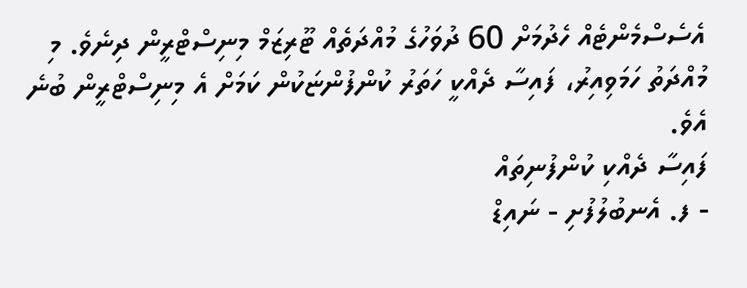އެސެސްމެންޓެއް ހެދުމަށް 60 ދުވަހުގެ މުއްދަތެއް ޓޫރިޒަމް މިނިސްޓްރީން ދިނެވެ. މި މުއްދަތު ހަމަވިއިރު، ފައިސާ ދެއްކީ ހަތަރު ކުންފުންޏަކުން ކަމަށް އެ މިނިސްޓްރީން ބުނެ އެވެ.
ފައިސާ ދެއްކި ކުންފުނިތައް
- ފ. އެނބުލުފުށި - ނައިޑް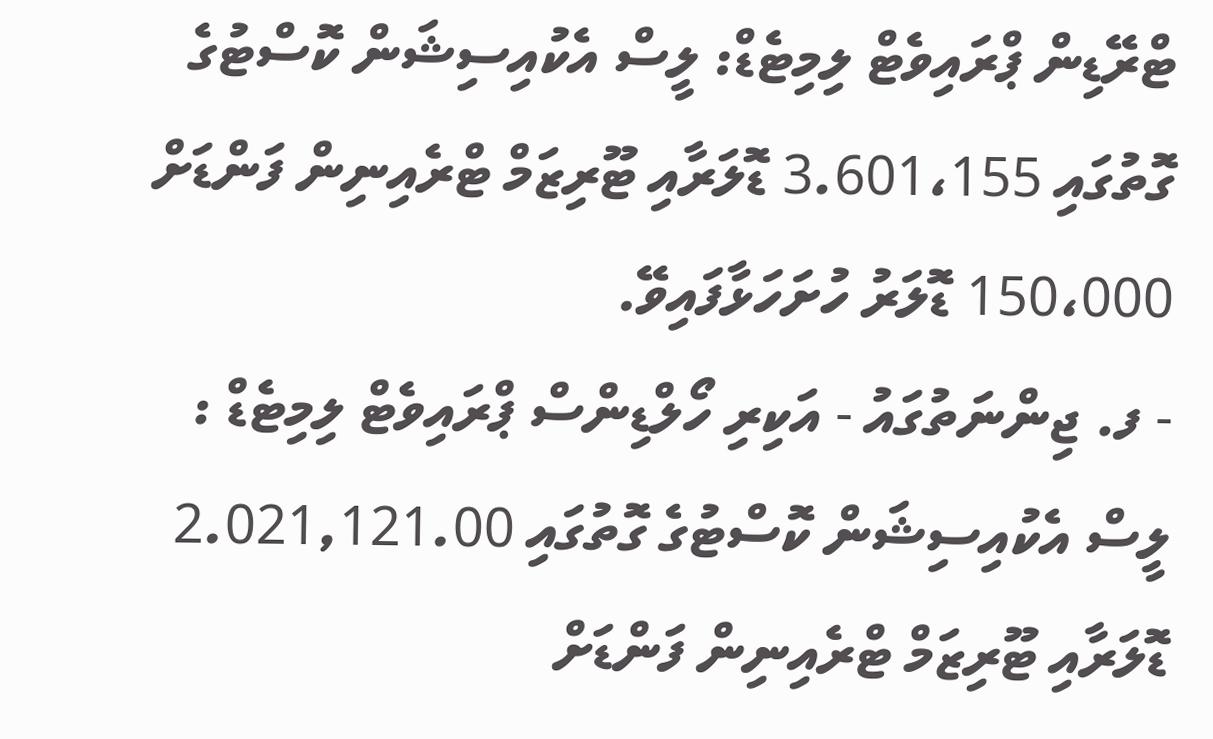ޓްރޭޑިން ޕްރައިވެޓް ލިމިޓެޑް: ލީސް އެކުއިސިޝަން ކޮސްޓުގެ ގޮތުގައި 3.601،155 ޑޮލަރާއި ޓޫރިޒަމް ޓްރެއިނިން ފަންޑަށް 150،000 ޑޮލަރު ހުށަހަޅާފައިވޭ.
- ފ. ޖިންނަތުގައު - އަކިރި ހޯލްޑިންސް ޕްރައިވެޓް ލިމިޓެޑް : ލީސް އެކުއިސިޝަން ކޮސްޓުގެ ގޮތުގައި 2.021,121.00 ޑޮލަރާއި ޓޫރިޒަމް ޓްރެއިނިން ފަންޑަށް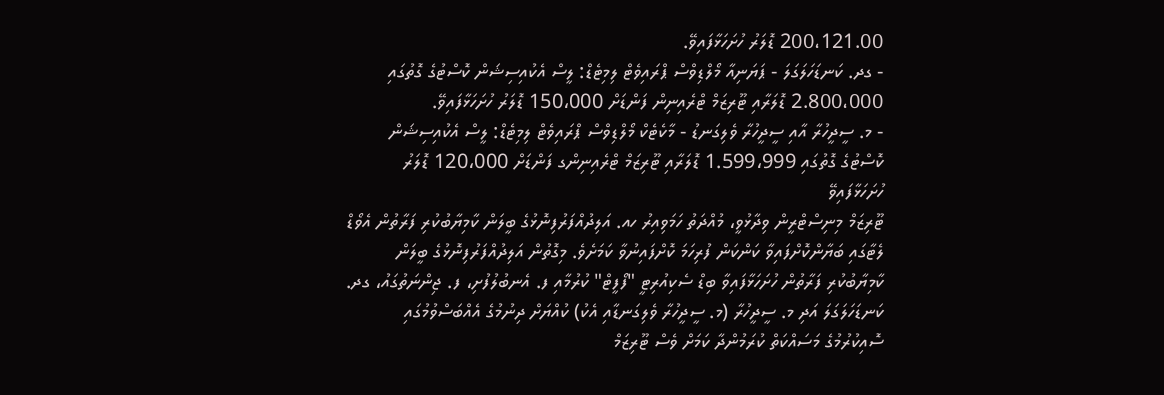200،121.00 ޑޮލަރު ހުށަހަޅާފައިވޭ.
- ގދ. ކަނޑަހަލަގަލަ - ޕަޔަނިއާ މޯލްޑިވްސް ޕްރައިވެޓް ލިމިޓެޑް: ލީސް އެކުއިސިޝަން ކޮސްޓުގެ ގޮތުގައި 2.800،000 ޑޮލަރާއި ޓޫރިޒަމް ޓްރެއިނިން ފަންޑަށް 150،000 ޑޮލަރު ހުށަހަޅާފައިވޭ.
- މ. ސީދީހުރާ އާއި ސީދީހުރާ ވެލިގަނޑު - މާކެޓެކް މޯލްޑިވްސް ޕްރައިވެޓް ލިމިޓެޑް: ލީސް އެކުއިސިޝަން ކޮސްޓުގެ ގޮތުގައި 1.599،999 ޑޮލަރާއި ޓޫރިޒަމް ޓްރެއިނިންގ ފަންޑަށް 120،000 ޑޮލަރު ހުށަހަޅާފައިވޭ
ޓޫރިޒަމް މިނިސްޓްރީން ވިދާޅުވީ، މުއްދަތު ހަމަވިއިރު ހއ. އަލިދުއްފަރުފިނޮޅުގެ ބީލަން ކާމިޔާބުކުރި ފަރާތުން އެވޯޑް ލެޓާގައި ބަޔާންކޮށްފައިވާ ކަންކަން ފުރިހަމަ ކޮށްފައިނުވާ ކަމަށެވެ. މިގޮތުން އަލިދުއްފަރުފިނޮޅުގެ ބީލަން ކާމިޔާބުކުރި ފަރާތުން ހުށަހަޅާފައިވާ ބިޑް ސެކިއުރިޓީ "ފޯފީޓް" ކުރުމާއި ފ. އެނބުލުފުށި، ފ. ޖިންނަތުގައު، ގދ. ކަނޑަހަލަގަލަ އަދި މ. ސީދީހުރާ (މ. ސީދީހުރާ ވެލިގަނޑާއި އެކު) ކުއްޔަށް ދިނުމުގެ އެއްބަސްވުމުގައި ސޮއިކުރުމުގެ މަސައްކަތް ކުރަމުންދާ ކަމަށް ވެސް ޓޫރިޒަމް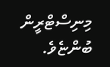މިނިސްޓްރީން ބުންޏެވެ.